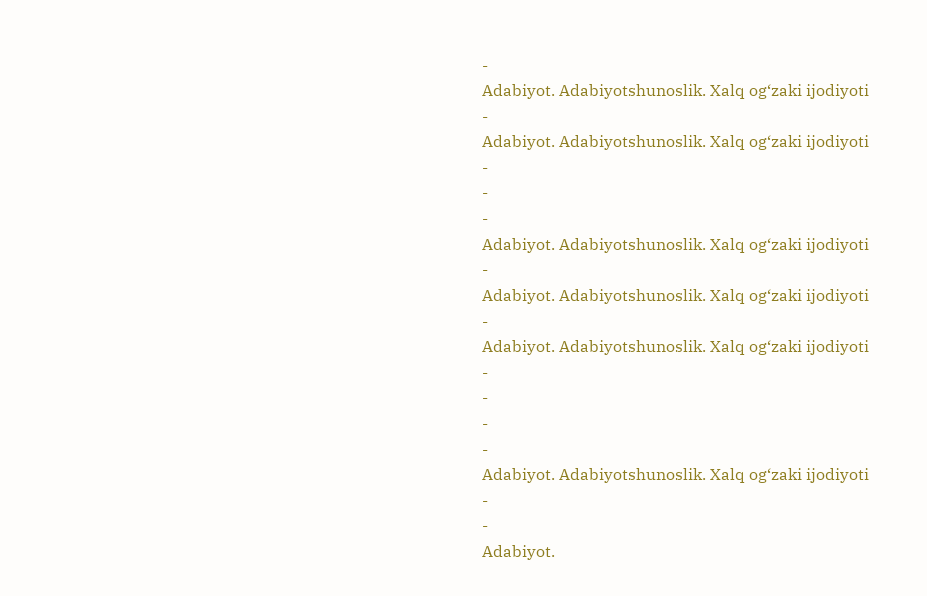-
Adabiyot. Adabiyotshunoslik. Xalq og‘zaki ijodiyoti
-
Adabiyot. Adabiyotshunoslik. Xalq og‘zaki ijodiyoti
-
-
-
Adabiyot. Adabiyotshunoslik. Xalq og‘zaki ijodiyoti
-
Adabiyot. Adabiyotshunoslik. Xalq og‘zaki ijodiyoti
-
Adabiyot. Adabiyotshunoslik. Xalq og‘zaki ijodiyoti
-
-
-
-
Adabiyot. Adabiyotshunoslik. Xalq og‘zaki ijodiyoti
-
-
Adabiyot.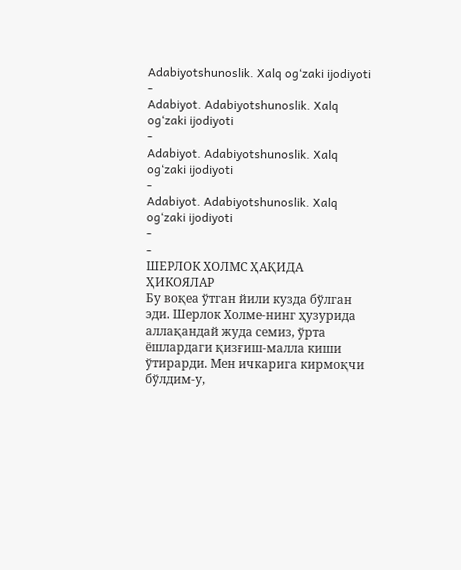Adabiyotshunoslik. Xalq og‘zaki ijodiyoti
-
Adabiyot. Adabiyotshunoslik. Xalq og‘zaki ijodiyoti
-
Adabiyot. Adabiyotshunoslik. Xalq og‘zaki ijodiyoti
-
Adabiyot. Adabiyotshunoslik. Xalq og‘zaki ijodiyoti
-
-
ШЕРЛОК ХОЛМС ҲАҚИДА ҲИКОЯЛАР
Бу воқеа ўтган йили кузда бўлган эди. Шерлок Холме-нинг ҳузурида аллақандай жуда семиз, ўрта ёшлардаги қизғиш-малла киши ўтирарди. Мен ичкарига кирмоқчи бўлдим-у,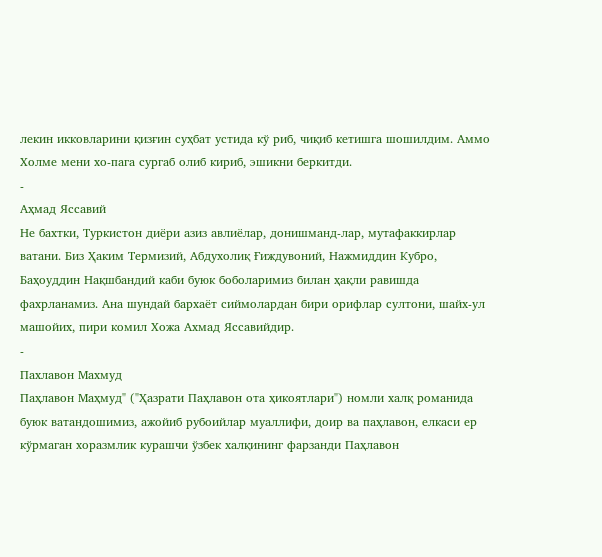лекин икковларини қизғин суҳбат устида кў риб, чиқиб кетишга шошилдим. Аммо Холме мени хо-пага сургаб олиб кириб, эшикни беркитди.
-
Аҳмад Яссавий
Не бахтки, Туркистон диёри азиз авлиёлар, донишманд-лар, мутафаккирлар ватани. Биз Ҳаким Термизий, Абдухолиқ Ғиждувоний, Нажмиддин Кубро, Баҳоуддин Нақшбандий каби буюк боболаримиз билан ҳақли равишда фахрланамиз. Ана шундай бархаёт сиймолардан бири орифлар султони, шайх-ул машойих, пири комил Хожа Ахмад Яссавийдир.
-
Пахлавон Махмуд
Паҳлавон Маҳмуд" ("Ҳазрати Паҳлавон ота ҳикоятлари") номли халқ романида буюк ватандошимиз, ажойиб рубоийлар муаллифи, доир ва паҳлавон, елкаси ер кўрмаган хоразмлик курашчи ўзбек халқининг фарзанди Паҳлавон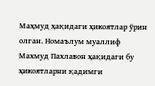Маҳмуд ҳақидаги ҳикоятлар ўрин олган. Номаълум муаллиф Махмуд Пахлавон ҳақидаги бу ҳикоятларни қадимги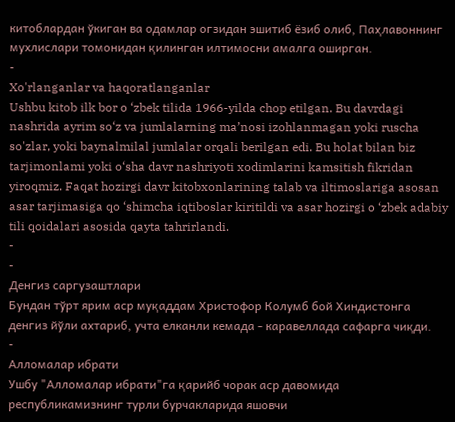китоблардан ўкиган ва одамлар огзидан эшитиб ёзиб олиб, Паҳлавоннинг мухлислари томонидан қилинган илтимосни амалга оширган.
-
Xo'rlanganlar va haqoratlanganlar
Ushbu kitob ilk bor о ‘zbek tilida 1966-yilda chop etilgan. Bu davrdagi nashrida ayrim so‘z va jumlalarning ma’nosi izohlanmagan yoki ruscha so'zlar, yoki baynalmilal jumlalar orqali berilgan edi. Bu holat bilan biz tarjimonlami yoki o‘sha davr nashriyoti xodimlarini kamsitish fikridan yiroqmiz. Faqat hozirgi davr kitobxonlarining talab va iltimoslariga asosan asar tarjimasiga qo ‘shimcha iqtiboslar kiritildi va asar hozirgi о ‘zbek adabiy tili qoidalari asosida qayta tahrirlandi.
-
-
Денгиз саргузаштлари
Бундан тўрт ярим аср муқаддам Христофор Колумб бой Хиндистонга денгиз йўли ахтариб, учта елканли кемада - каравеллада сафарга чиқди.
-
Алломалар ибрати
Ушбу "Алломалар ибрати"га қарийб чорак аср давомида республикамизнинг турли бурчакларида яшовчи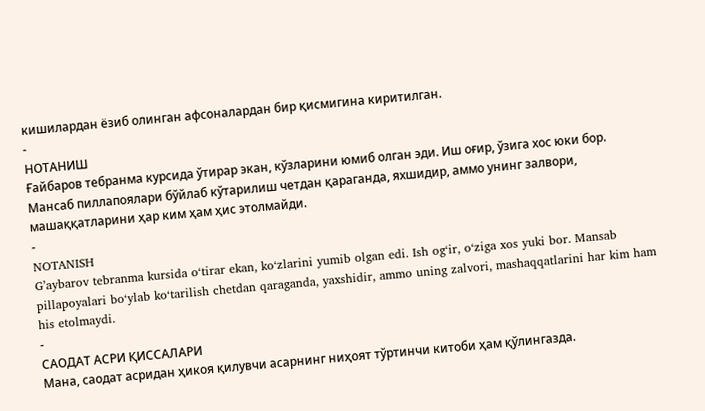кишилардан ёзиб олинган афсоналардан бир қисмигина киритилган.
-
НОТАНИШ
Ғайбаров тебранма курсида ўтирар экан, кўзларини юмиб олган эди. Иш оғир, ўзига хос юки бор. Мансаб пиллапоялари бўйлаб кўтарилиш четдан қараганда, яхшидир, аммо унинг залвори, машаққатларини ҳар ким ҳам ҳис этолмайди.
-
NOTANISH
G’aybarov tebranma kursida o‘tirar ekan, ko‘zlarini yumib olgan edi. Ish og‘ir, o‘ziga xos yuki bor. Mansab pillapoyalari bo‘ylab ko‘tarilish chetdan qaraganda, yaxshidir, ammo uning zalvori, mashaqqatlarini har kim ham his etolmaydi.
-
САОДАТ АСРИ ҚИССАЛАРИ
Мана, саодат асридан ҳикоя қилувчи асарнинг ниҳоят тўртинчи китоби ҳам қўлингазда.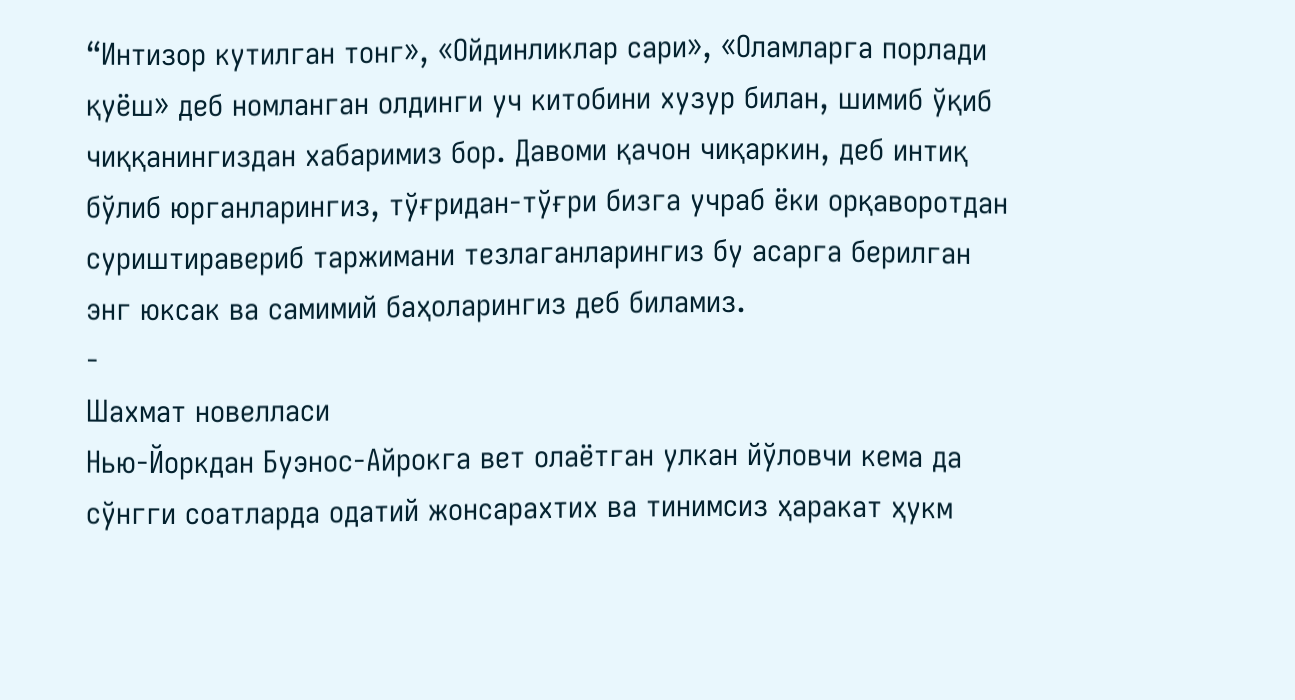“Интизор кутилган тонг», «Ойдинликлар сари», «Оламларга порлади қуёш» деб номланган олдинги уч китобини хузур билан, шимиб ўқиб чиққанингиздан хабаримиз бор. Давоми қачон чиқаркин, деб интиқ бўлиб юрганларингиз, тўғридан-тўғри бизга учраб ёки орқаворотдан суриштиравериб таржимани тезлаганларингиз бу асарга берилган энг юксак ва самимий баҳоларингиз деб биламиз.
-
Шахмат новелласи
Нью-Йоркдан Буэнос-Айрокга вет олаётган улкан йўловчи кема да сўнгги соатларда одатий жонсарахтих ва тинимсиз ҳаракат ҳукм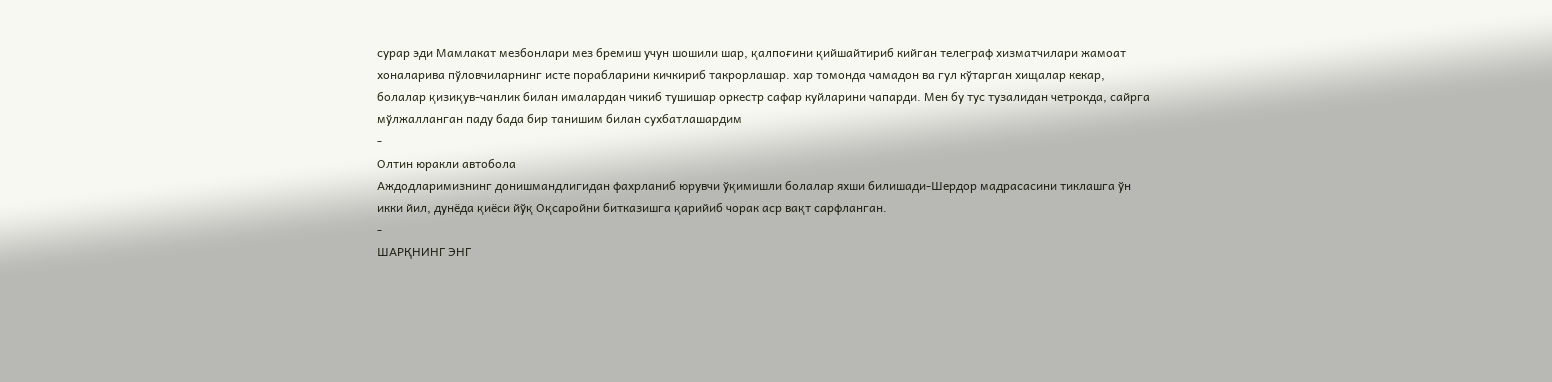сурар эди Мамлакат мезбонлари мез бремиш учун шошили шар, қалпоғини қийшайтириб кийган телеграф хизматчилари жамоат хоналарива пўловчиларнинг исте порабларини кичкириб такрорлашар. хар томонда чамадон ва гул кўтарган хищалар кекар, болалар қизиқув-чанлик билан ималардан чикиб тушишар оркестр сафар куйларини чапарди. Мен бу тус тузалидан четрокда, сайрга мўлжалланган паду бада бир танишим билан сухбатлашардим
-
Олтин юракли автобола
Аждодларимизнинг донишмандлигидан фахрланиб юрувчи ўқимишли болалар яхши билишади-Шердор мадрасасини тиклашга ўн икки йил, дунёда қиёси йўқ Оқсаройни битказишга қарийиб чорак аср вақт сарфланган.
-
ШАРҚНИНГ ЭНГ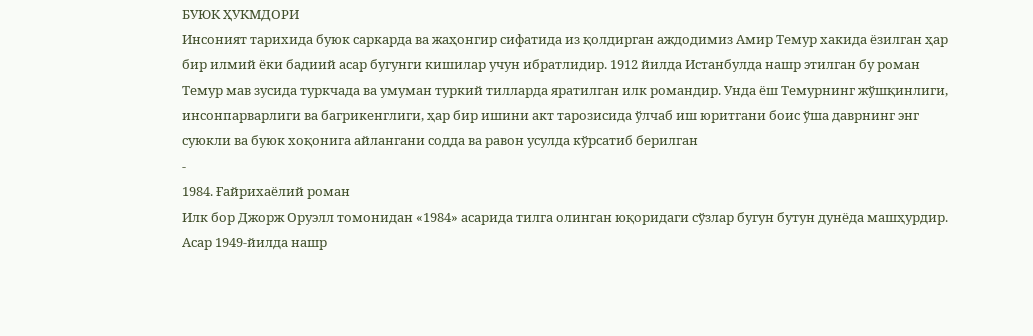БУЮК ҲУКМДОРИ
Инсоният тарихида буюк саркарда ва жаҳонгир сифатида из қолдирган аждодимиз Амир Темур хакида ёзилган ҳар бир илмий ёки бадиий асар бугунги кишилар учун ибратлидир. 1912 йилда Истанбулда нашр этилган бу роман Темур мав зусида туркчада ва умуман туркий тилларда яратилган илк романдир. Унда ёш Темурнинг жўшқинлиги, инсонпарварлиги ва багрикенглиги, ҳар бир ишини акт тарозисида ўлчаб иш юритгани боис ўша даврнинг энг суюкли ва буюк хоқонига айлангани содда ва равон усулда кўрсатиб берилган
-
1984. Ғайрихаёлий роман
Илк бор Джорж Оруэлл томонидан «1984» асарида тилга олинган юқоридаги сўзлар бугун бутун дунёда машҳурдир. Асар 1949-йилда нашр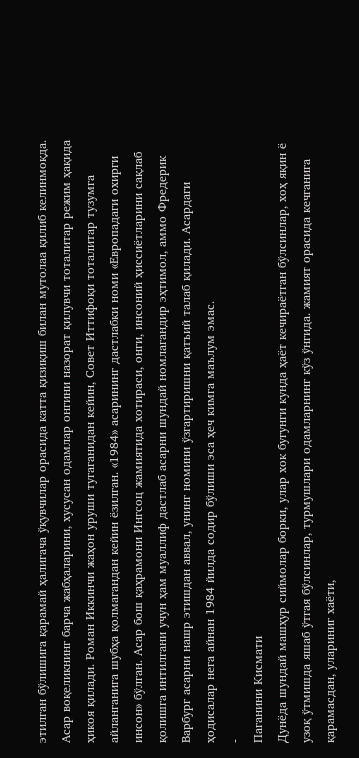этилган бўлишига қарамай ҳалигача ўқувчилар орасида катта қизиқиш билан мутолаа қилиб келинмоқда. Асар воқеликнинг барча жабҳаларини, хусусан одамлар онгини назорат қилувчи тоталитар режим ҳақида ҳикоя қилади. Роман Иккинчи жаҳон уруши тугаганидан кейин, Совет Иттифоқи тоталитар тузумга айланганига шубҳа қолмагандан кейин ёзилган. «1984» асарининг дастлабки номи «Европадаги охирги инсон» бўлган. Асар бош қаҳрамони Ингсоц жамиятида хотираси, онги, инсоний ҳиссиётларини сақлаб қолишга интилгани учун ҳам муаллиф дастлаб асарни шундай номлагандир эҳтимол, аммо Фредерик Варбург асарни нашр этишдан аввал, унинг номини ўзгартиришни қатъий талаб қилади. Асардаги ҳодисалар нега айнан 1984 йилда содир бўлиши эса ҳеч кимга маълум эмас.
-
Паганини Кисмати
Дунёда шундай машҳур сиймолар борки, улар хок бугунги кунда ҳаёт кечираётган бўлсинлар, хоҳ яқин ё узоқ ўтмишда яшаб ўтгая бўлсинлар, турмушлари одамларнинг кўз ўнгида. жамият орасида кечганига қарамасдан, улариниг хаёти,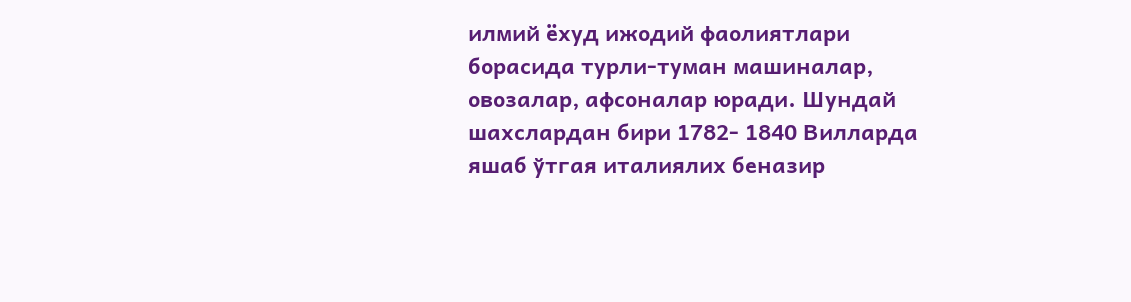илмий ёхуд ижодий фаолиятлари борасида турли-туман машиналар, овозалар, афсоналар юради. Шундай шахслардан бири 1782- 1840 Вилларда яшаб ўтгая италиялих беназир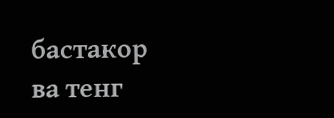бастакор ва тенг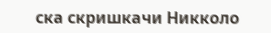ска скришкачи Никколо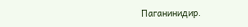Паганинидир.